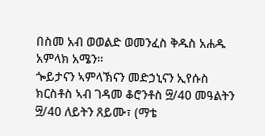በስመ አብ ወወልድ ወመንፈስ ቅዱስ አሐዱ አምላክ አሜን።
ጐይታናን ኣምላኽናን መድኃኒናን ኢየሱስ ክርስቶስ ኣብ ገዳመ ቆሮንቶስ ፵/40 መዓልትን ፵/40 ለይትን ጸይሙ፣ (ማቴ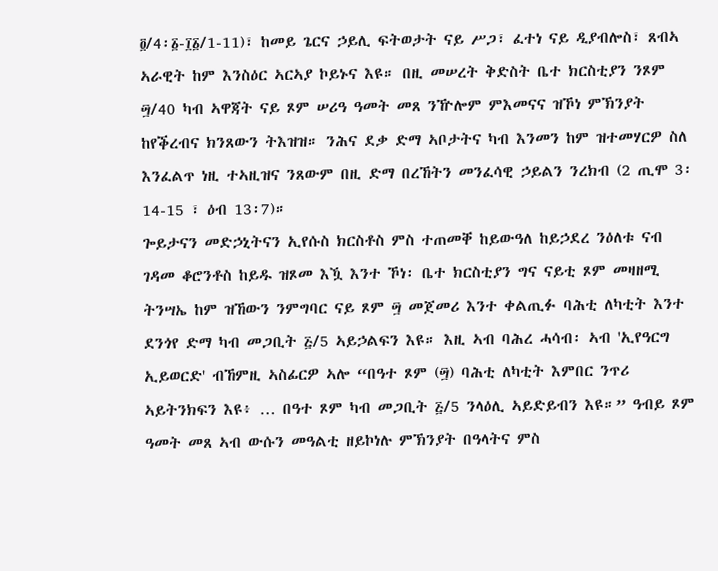፬/4፡፩-፲፩/1-11)፣ ከመይ ጌርና ኃይሊ ፍትወታት ናይ ሥጋ፣ ፈተነ ናይ ዲያብሎስ፣ ጸብኣ ኣራዊት ከም እንስዕር ኣርኣያ ኮይኑና እዩ። በዚ መሠረት ቅድስት ቤተ ክርስቲያን ንጾም ፵/40 ካብ ኣዋጃት ናይ ጾም ሠሪዓ ዓመት መጸ ንዅሎም ምእመናና ዝኾነ ምኽንያት ከየቕረብና ክንጸውን ትእዝዝ። ንሕና ደቃ ድማ ኣቦታትና ካብ እንመን ከም ዝተመሃርዎ ስለ እንፈልጥ ነዚ ተኣዚዝና ንጸውም በዚ ድማ በረኸትን መንፈሳዊ ኃይልን ንረክብ (2 ጢሞ 3፡14-15 ፣ ዕብ 13፡7)።
ጐይታናን መድኃኒትናን ኢየሱስ ክርስቶስ ምስ ተጠመቐ ከይውዓለ ከይኃደረ ንዕለቱ ናብ ገዳመ ቆሮንቶስ ከይዱ ዝጾመ እዃ እንተ ኾነ፡ ቤተ ክርስቲያን ግና ናይቲ ጾም መዛዘሚ ትንሣኤ ከም ዝኸውን ንምግባር ናይ ጾም ፵ መጀመሪ እንተ ቀልጢፉ ባሕቲ ለካቲት እንተ ደንጎየ ድማ ካብ መጋቢት ፭/5 ኣይኃልፍን እዩ። እዚ ኣብ ባሕረ ሓሳብ፡ ኣብ 'ኢየዓርግ ኢይወርድ' ብኸምዚ ኣስፊርዎ ኣሎ “በዓተ ጾም (፵) ባሕቲ ለካቲት እምበር ንጥሪ ኣይትንክፍን እዩ፥ … በዓተ ጾም ካብ መጋቢት ፭/5 ንላዕሊ ኣይድይብን እዩ።” ዓብይ ጾም ዓመት መጸ ኣብ ውሱን መዓልቲ ዘይኮነሉ ምኽንያት በዓላትና ምስ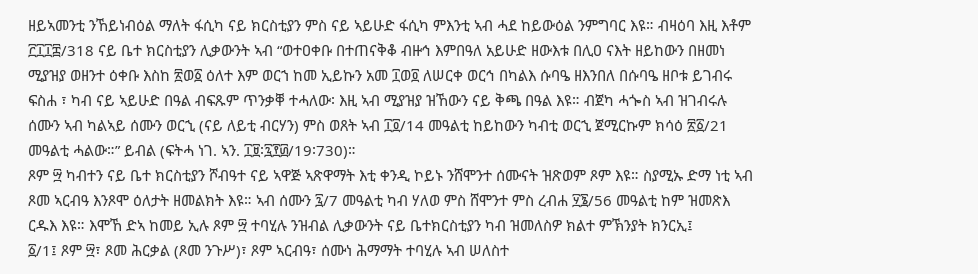ዘይኣመንቲ ንኸይነብዕል ማለት ፋሲካ ናይ ክርስቲያን ምስ ናይ ኣይሁድ ፋሲካ ምእንቲ ኣብ ሓደ ከይውዕል ንምግባር እዩ። ብዛዕባ እዚ እቶም ፫፲፲፰/318 ናይ ቤተ ክርስቲያን ሊቃውንት ኣብ “ወተዐቀቡ በተጠናቅቆ ብዙኅ እምበዓለ አይሁድ ዘውእቱ በሊዐ ናእት ዘይከውን በዘመነ ሚያዝያ ወዘንተ ዕቀቡ እስከ ፳ወ፩ ዕለተ እም ወርኀ ከመ ኢይኩን አመ ፲ወ፬ ለሠርቀ ወርኅ በካልእ ሱባዔ ዘእንበለ በሱባዔ ዘቦቱ ይገብሩ ፍስሐ ፣ ካብ ናይ ኣይሁድ በዓል ብፍጹም ጥንቃቐ ተሓለው፡ እዚ ኣብ ሚያዝያ ዝኸውን ናይ ቅጫ በዓል እዩ። ብጀካ ሓጐስ ኣብ ዝገብሩሉ ሰሙን ኣብ ካልኣይ ሰሙን ወርኂ (ናይ ለይቲ ብርሃን) ምስ ወጸት ኣብ ፲፬/14 መዓልቲ ከይከውን ካብቲ ወርኂ ጀሚርኩም ክሳዕ ፳፩/21 መዓልቲ ሓልው።” ይብል (ፍትሓ ነገ. ኣን. ፲፱፡፯፻፴/19፡730)።
ጾም ፵ ካብተን ናይ ቤተ ክርስቲያን ሾብዓተ ናይ ኣዋጅ ኣጽዋማት እቲ ቀንዲ ኮይኑ ንሸሞንተ ሰሙናት ዝጽወም ጾም እዩ። ስያሚኡ ድማ ነቲ ኣብ ጾመ ኣርብዓ እንጾሞ ዕለታት ዘመልክት እዩ። ኣብ ሰሙን ፯/7 መዓልቲ ካብ ሃለወ ምስ ሸሞንተ ምስ ረብሐ ፶፮/56 መዓልቲ ከም ዝመጽእ ርዱእ እዩ። እሞኸ ድኣ ከመይ ኢሉ ጾም ፵ ተባሂሉ ንዝብል ሊቃውንት ናይ ቤተክርስቲያን ካብ ዝመለስዎ ክልተ ምኽንያት ክንርኢ፤
፩/1፤ ጾም ፵፣ ጾመ ሕርቃል (ጾመ ንጉሥ)፣ ጾም ኣርብዓ፣ ሰሙነ ሕማማት ተባሂሉ ኣብ ሠለስተ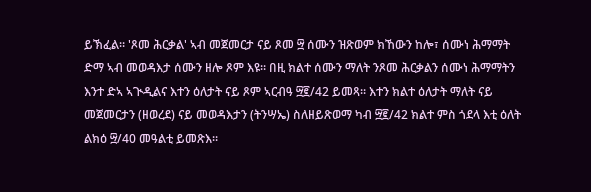ይኽፈል። 'ጾመ ሕርቃል' ኣብ መጀመርታ ናይ ጾመ ፵ ሰሙን ዝጽወም ክኸውን ከሎ፣ ሰሙነ ሕማማት ድማ ኣብ መወዳእታ ሰሙን ዘሎ ጾም እዩ። በዚ ክልተ ሰሙን ማለት ንጾመ ሕርቃልን ሰሙነ ሕማማትን እንተ ድኣ ኣጒዲልና እተን ዕለታት ናይ ጾም ኣርብዓ ፵፪/42 ይመጻ። እተን ክልተ ዕለታት ማለት ናይ መጀመርታን (ዘወረደ) ናይ መወዳእታን (ትንሣኤ) ስለዘይጽወማ ካብ ፵፪/42 ክልተ ምስ ጎደላ እቲ ዕለት ልክዕ ፵/40 መዓልቲ ይመጽእ።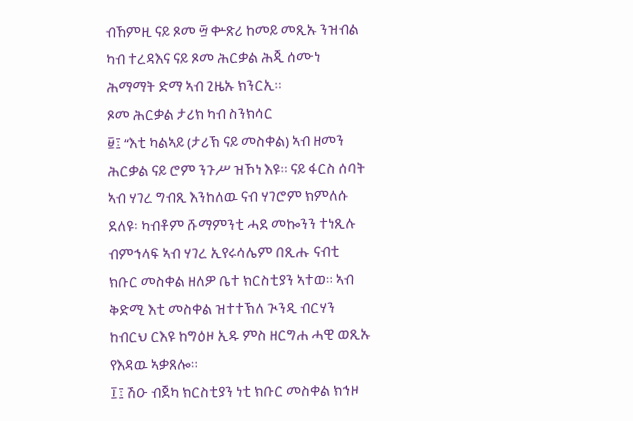ብኸምዚ ናይ ጾመ ፵ ቍጽሪ ከመይ መጺኡ ንዝብል ካብ ተረዳእና ናይ ጾመ ሕርቃል ሕጂ ሰሙነ ሕማማት ድማ ኣብ ጊዜኡ ክንርኢ።
ጾመ ሕርቃል ታሪክ ካብ ስንክሳር
፱፤ “እቲ ካልኣይ (ታሪኽ ናይ መስቀል) ኣብ ዘመን ሕርቃል ናይ ሮም ንጉሥ ዝኾነ እዩ። ናይ ፋርስ ሰባት ኣብ ሃገረ ግብጺ እንከለዉ ናብ ሃገሮም ክምለሱ ደለዩ፡ ካብቶም ሹማምንቲ ሓደ መኰንን ተነጺሉ ብምኅላፍ ኣብ ሃገረ ኢየሩሳሌም በጺሑ ናብቲ ክቡር መስቀል ዘለዎ ቤተ ክርስቲያን ኣተወ። ኣብ ቅድሚ እቲ መስቀል ዝተተኽለ ጒንዲ ብርሃን ከብርህ ርእዩ ከግዕዞ ኢዱ ምስ ዘርግሐ ሓዊ ወጺኡ የእዳዉ ኣቃጸሎ።
፲፤ ሽዑ ብጀካ ክርስቲያን ነቲ ክቡር መስቀል ክኅዞ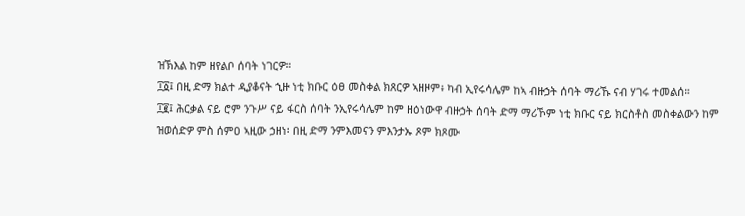ዝኽእል ከም ዘየልቦ ሰባት ነገርዎ።
፲፩፤ በዚ ድማ ክልተ ዲያቆናት ኂዙ ነቲ ክቡር ዕፀ መስቀል ክጸርዎ ኣዘዞም፥ ካብ ኢየሩሳሌም ከኣ ብዙኃት ሰባት ማሪኹ ናብ ሃገሩ ተመልሰ።
፲፪፤ ሕርቃል ናይ ሮም ንጉሥ ናይ ፋርስ ሰባት ንኢየሩሳሌም ከም ዘዕነውዋ ብዙኃት ሰባት ድማ ማሪኾም ነቲ ክቡር ናይ ክርስቶስ መስቀልውን ከም ዝወሰድዎ ምስ ሰምዐ ኣዚው ኃዘነ፡ በዚ ድማ ንምእመናን ምእንታኡ ጾም ክጾሙ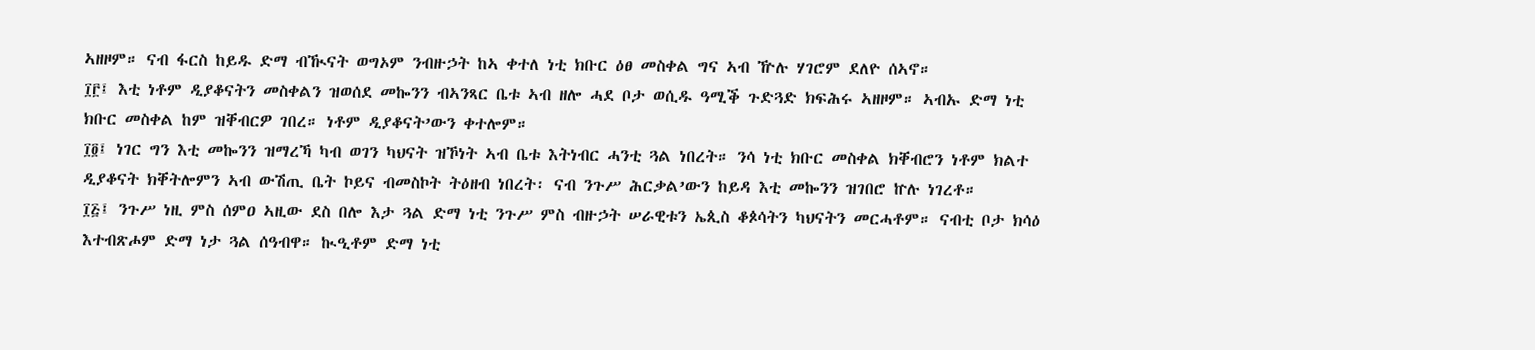ኣዘዞም። ናብ ፋርስ ከይዱ ድማ ብዂናት ወግኦም ንብዙኃት ከኣ ቀተለ ነቲ ክቡር ዕፀ መስቀል ግና ኣብ ዅሉ ሃገሮም ደለዮ ሰኣኖ።
፲፫፤ እቲ ነቶም ዲያቆናትን መስቀልን ዝወሰደ መኰንን ብኣንጻር ቤቱ ኣብ ዘሎ ሓደ ቦታ ወሲዱ ዓሚቕ ጉድጓድ ክፍሕሩ ኣዘዞም። ኣብኡ ድማ ነቲ ክቡር መስቀል ከም ዝቐብርዎ ገበረ። ነቶም ዲያቆናት’ውን ቀተሎም።
፲፬፤ ነገር ግን እቲ መኰንን ዝማረኻ ካብ ወገን ካህናት ዝኾነት ኣብ ቤቱ እትነብር ሓንቲ ጓል ነበረት። ንሳ ነቲ ክቡር መስቀል ክቐብሮን ነቶም ክልተ ዲያቆናት ክቐትሎምን ኣብ ውሽጢ ቤት ኮይና ብመስኮት ትዕዘብ ነበረት፡ ናብ ንጉሥ ሕርቃል’ውን ከይዳ እቲ መኰንን ዝገበሮ ኵሉ ነገረቶ።
፲፭፤ ንጉሥ ነዚ ምስ ሰምዐ ኣዚው ደስ በሎ እታ ጓል ድማ ነቲ ንጉሥ ምስ ብዙኃት ሠራዊቱን ኤጲስ ቆጶሳትን ካህናትን መርሓቶም። ናብቲ ቦታ ክሳዕ እተብጽሖም ድማ ነታ ጓል ሰዓብዋ። ኲዒቶም ድማ ነቲ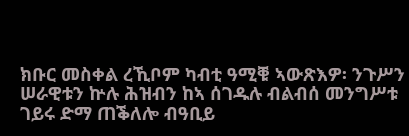ክቡር መስቀል ረኺቦም ካብቲ ዓሚቑ ኣውጽእዎ፡ ንጉሥን ሠራዊቱን ኵሉ ሕዝብን ከኣ ሰገዱሉ ብልብሰ መንግሥቱ ገይሩ ድማ ጠቕለሎ ብዓቢይ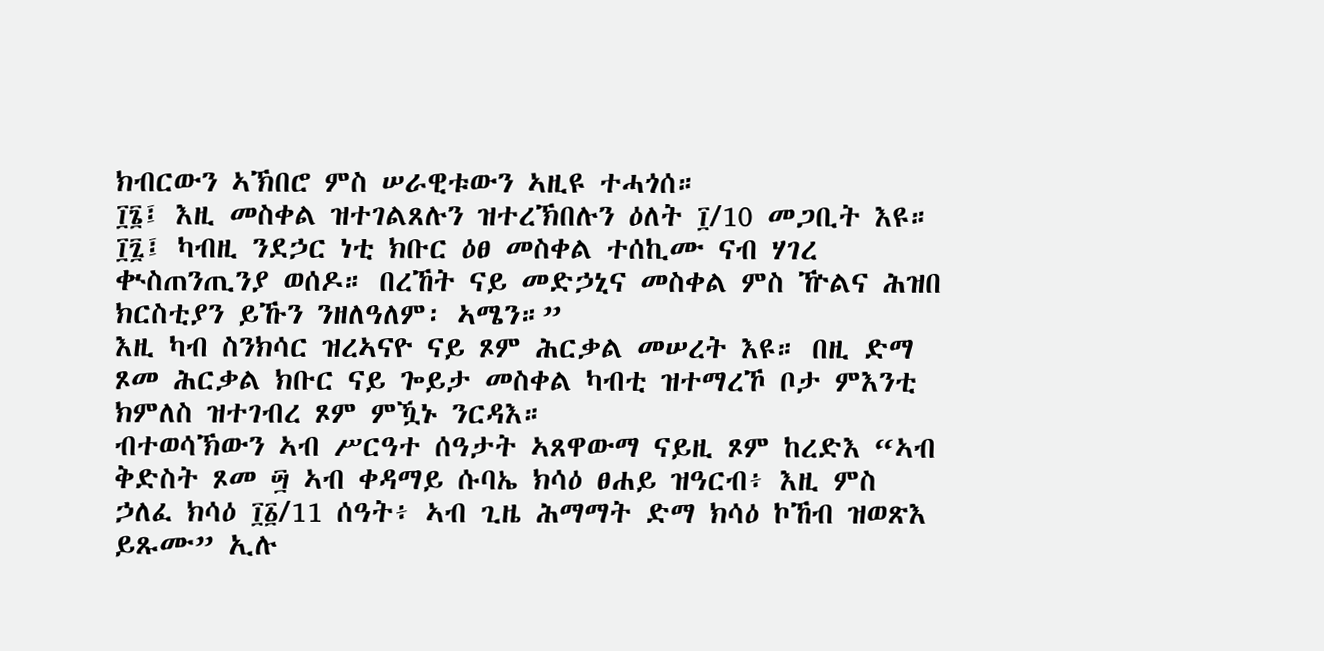ክብርውን ኣኽበሮ ምስ ሠራዊቱውን ኣዚዩ ተሓጎሰ።
፲፮፤ እዚ መስቀል ዝተገልጸሉን ዝተረኽበሉን ዕለት ፲/10 መጋቢት እዩ።
፲፯፤ ካብዚ ንደኃር ነቲ ክቡር ዕፀ መስቀል ተሰኪሙ ናብ ሃገረ ቊስጠንጢንያ ወሰዶ። በረኸት ናይ መድኃኒና መስቀል ምስ ዅልና ሕዝበ ክርስቲያን ይኹን ንዘለዓለም፡ ኣሜን።”
እዚ ካብ ስንክሳር ዝረኣናዮ ናይ ጾም ሕርቃል መሠረት እዩ። በዚ ድማ ጾመ ሕርቃል ክቡር ናይ ጐይታ መስቀል ካብቲ ዝተማረኾ ቦታ ምእንቲ ክምለስ ዝተገብረ ጾም ምዃኑ ንርዳእ።
ብተወሳኽውን ኣብ ሥርዓተ ሰዓታት ኣጸዋውማ ናይዚ ጾም ከረድእ “ኣብ ቅድስት ጾመ ፵ ኣብ ቀዳማይ ሱባኤ ክሳዕ ፀሐይ ዝዓርብ፥ እዚ ምስ ኃለፈ ክሳዕ ፲፩/11 ሰዓት፥ ኣብ ጊዜ ሕማማት ድማ ክሳዕ ኮኸብ ዝወጽእ ይጹሙ” ኢሉ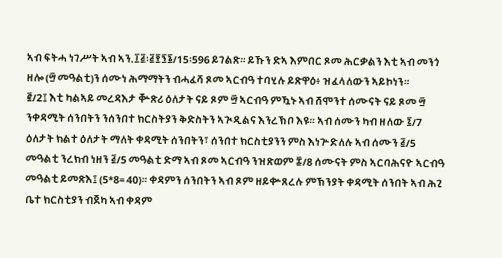ኣብ ፍትሓ ነገሥት ኣብ ኣን.፲፭፡፭፻፺፮/15፡596 ይገልጽ። ይኹን ድኣ እምበር ጾመ ሕርቃልን እቲ ኣብ መንጎ ዘሎ (፵ መዓልቲ)ን ሰሙነ ሕማማትን ብሓፈሻ ጾመ ኣርብዓ ተባሂሉ ይጽዋዕ፥ ዝፈላለውን ኣይኮነን።
፪/2፤ እቲ ካልኣይ መረዳእታ ቝጽሪ ዕለታት ናይ ጾም ፵ ኣርብዓ ምዃኑ ኣብ ሸሞንተ ሰሙናት ናይ ጾመ ፵ ንቀዳሚት ሰንበትን ንሰንበተ ክርስትያን ቅድስትን ኣጒዲልና እንረኽቦ እዩ። ኣብ ሰሙን ካብ ዘለው ፯/7 ዕለታት ክልተ ዕለታት ማለት ቀዳሚት ሰንበትን፣ ሰንበተ ክርስቲያንን ምስ እነጕድለሉ ኣብ ሰሙን ፭/5 መዓልቲ ንረክብ ነዘን ፭/5 መዓልቲ ድማ ኣብ ጾመ ኣርብዓ ንዝጽወም ፰/8 ሰሙናት ምስ ኣርባሕናዮ ኣርብዓ መዓልቲ ይመጽእ፤ (5*8= 40)። ቀዳምን ሰንበትን ኣብ ጾም ዘይቍጸረሉ ምኽንያት ቀዳሚት ሰንበት ኣብ ሕጊ ቤተ ክርስቲያን ብጀካ ኣብ ቀዳም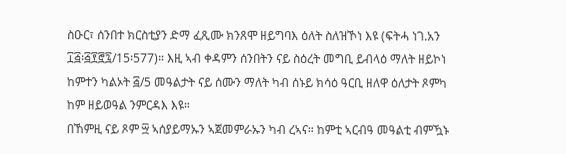ስዑር፣ ሰንበተ ክርስቲያን ድማ ፈጺሙ ክንጸሞ ዘይግባእ ዕለት ስለዝኾነ እዩ (ፍትሓ ነገ.አን ፲፭፡፭፻፸፯/15፡577)። እዚ ኣብ ቀዳምን ሰንበትን ናይ ስዕረት መግቢ ይብላዕ ማለት ዘይኮነ ከምተን ካልኦት ፭/5 መዓልታት ናይ ሰሙን ማለት ካብ ሰኑይ ክሳዕ ዓርቢ ዘለዋ ዕለታት ጾምካ ከም ዘይወዓል ንምርዳእ እዩ።
በኸምዚ ናይ ጾም ፵ ኣሰያይማኡን ኣጀመምራኡን ካብ ረኣና። ከምቲ ኣርብዓ መዓልቲ ብምዃኑ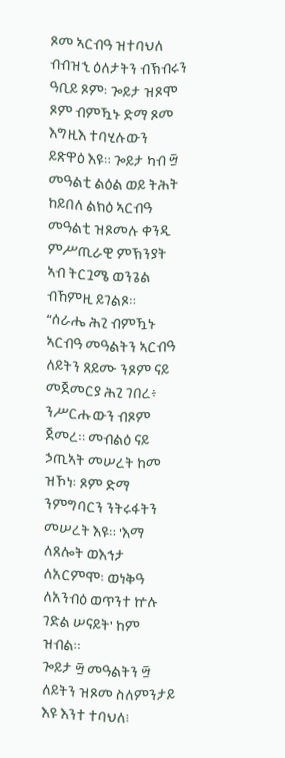ጾመ ኣርብዓ ዝተባህለ ብብዝኂ ዕለታትን ብኽብሩን ዓቢይ ጾም፡ ጐይታ ዝጾሞ ጾም ብምዃኑ ድማ ጾመ እግዚእ ተባሂሉውን ይጽዋዕ እዩ። ጐይታ ካብ ፵ መዓልቲ ልዕል ወይ ትሕት ከይበለ ልክዕ ኣርብዓ መዓልቲ ዝጾመሉ ቀንዲ ምሥጢራዊ ምኽንያት ኣብ ትርጓሜ ወንጌል ብኸምዚ ይገልጾ።
“ሰራሔ ሕጊ ብምዃኑ ኣርብዓ መዓልትን ኣርብዓ ለይትን ጸይሙ ንጾም ናይ መጀመርያ ሕጊ ገበረ፥ ንሥርሑውን ብጾም ጀመረ። መብልዕ ናይ ኃጢኣት መሠረት ከመ ዝኾነ፡ ጾም ድማ ንምግባርን ንትሩፋትን መሠረት እዩ። 'እማ ለጸሎት ወእኅታ ለአርምሞ፡ ወነቅዓ ለአንብዕ ወጥንተ ኵሉ ገድል ሠናይት' ከም ዝብል።
ጐይታ ፵ መዓልትን ፵ ለይትን ዝጾመ ስለምንታይ እዩ እንተ ተባህለ፧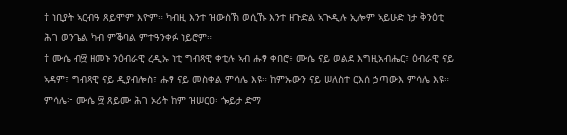† ነቢያት ኣርብዓ ጸይሞም እዮም። ካብዚ እንተ ዝውስኽ ወሲኹ እንተ ዘጉድል ኣጒዲሉ ኢሎም ኣይሁድ ነታ ቅንዕቲ ሕገ ወንጌል ካብ ምቕባል ምተዓንቀፉ ነይሮም።
† ሙሴ ብ፵ ዘመኑ ንዕብራዊ ረዲኡ ነቲ ግብጻዊ ቀቲሉ ኣብ ሑፃ ቀበሮ፥ ሙሴ ናይ ወልደ እግዚአብሔር፣ ዕብራዊ ናይ ኣዳም፣ ግብጻዊ ናይ ዲያብሎስ፣ ሑፃ ናይ መስቀል ምሳሌ እዩ። ከምኡውን ናይ ሠለስተ ርእሰ ኃጣውእ ምሳሌ እዩ። ምሳሌ፦ ሙሴ ፵ ጸይሙ ሕገ ኦሪት ከም ዝሠርዐ፡ ጐይታ ድማ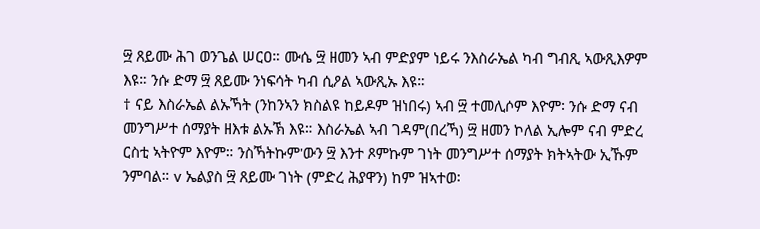፵ ጸይሙ ሕገ ወንጌል ሠርዐ። ሙሴ ፵ ዘመን ኣብ ምድያም ነይሩ ንእስራኤል ካብ ግብጺ ኣውጺእዎም እዩ። ንሱ ድማ ፵ ጸይሙ ንነፍሳት ካብ ሲዖል ኣውጺኡ እዩ።
† ናይ እስራኤል ልኡኻት (ንከንኣን ክስልዩ ከይዶም ዝነበሩ) ኣብ ፵ ተመሊሶም እዮም፡ ንሱ ድማ ናብ መንግሥተ ሰማያት ዘእቱ ልኡኽ እዩ። እስራኤል ኣብ ገዳም(በረኻ) ፵ ዘመን ኮለል ኢሎም ናብ ምድረ ርስቲ ኣትዮም እዮም። ንስኻትኩም'ውን ፵ እንተ ጾምኩም ገነት መንግሥተ ሰማያት ክትኣትው ኢኹም ንምባል። v ኤልያስ ፵ ጸይሙ ገነት (ምድረ ሕያዋን) ከም ዝኣተወ፡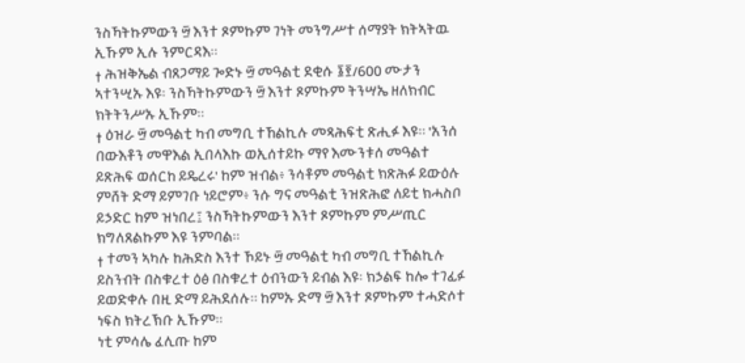ንስኻትኩምውን ፵ እንተ ጾምኩም ገነት መንግሥተ ሰማያት ክትኣትዉ ኢኹም ኢሉ ንምርዳእ።
† ሕዝቅኤል ብጸጋማይ ጐድኑ ፵ መዓልቲ ደቂሱ ፮፻/600 ሙታን ኣተንሢኡ እዩ፡ ንስኻትኩምውን ፵ እንተ ጾምኩም ትንሣኤ ዘለክብር ክትትንሥኡ ኢኹም።
† ዕዝራ ፵ መዓልቲ ካብ መግቢ ተኸልኪሉ መጻሕፍቲ ጽሒፉ እዩ። 'አንሰ በውእቶን መዋእል ኢበላእኩ ወኢሰተይኩ ማየ እሙንቱሰ መዓልተ ይጽሕፍ ወሰርከ ይዴረሩ' ከም ዝብል፥ ንሳቶም መዓልቲ ክጽሕፉ ይውዕሉ ምሸት ድማ ይምገቡ ነይሮም፥ ንሱ ግና መዓልቲ ንዝጽሕፎ ለይቲ ክሓስቦ ይኃድር ከም ዝነበረ፤ ንስኻትኩምውን እንተ ጾምኩም ምሥጢር ክግለጸልኩም እዩ ንምባል።
† ተመን ኣካሉ ከሕድስ እንተ ኾይኑ ፵ መዓልቲ ካብ መግቢ ተኸልኪሉ ይስንብት በስቁረተ ዕፅ በስቁረተ ዕብንውን ይብል እዩ፡ ክኃልፍ ከሎ ተገፊፉ ይወድቀሉ በዚ ድማ ይሕደሰሉ። ከምኡ ድማ ፵ እንተ ጾምኩም ተሓድሶተ ነፍስ ክትረኽቡ ኢኹም።
ነቲ ምሳሌ ፈሊጡ ከም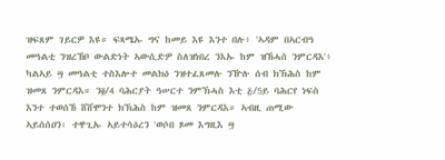ዝፍጸም ገይርዎ እዩ። ፍጻሜኡ ግና ከመይ እዩ እንተ በሉ፥ 'ኣዳም በኣርብዓ መዓልቲ ንዝረኸቦ ውልድነት ኣውሲድዎ ስለዝነበረ ንእኡ ከም ዝኸሓሰ ንምርዳእ'፥ ካልኣይ ፵ መዓልቲ ተስእሎተ መልክዕ ንዝተፈጸመሉ ንዅሉ ሰብ ክኽሕስ ከም ዝመጸ ንምርዳእ። ን፬/4 ባሕርያት ዓሠርተ ንምኽሓስ እቲ ፭/5ይ ባሕርየ ነፍስ እንተ ተወሰኸ ሸሸሞንተ ክኽሕስ ከም ዝመጸ ንምርዳእ። ኣብዚ ጠሚው ኣይሰሰዐን፡ ተዋጊኡ ኣይተሳዕረን 'ወሶበ ጾመ እግዚእ ፵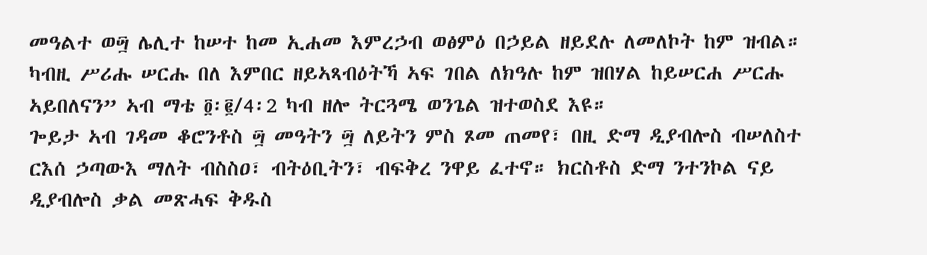መዓልተ ወ፵ ሌሊተ ከሠተ ከመ ኢሐመ እምረኃብ ወፅምዕ በኃይል ዘይደሉ ለመለኮት ከም ዝብል።
ካብዚ ሥሪሑ ሠርሑ በለ እምበር ዘይኣጻብዕትኻ ኣፍ ገበል ለክዓሉ ከም ዝበሃል ከይሠርሐ ሥርሑ ኣይበለናን” ኣብ ማቴ ፬፡፪/4፡2 ካብ ዘሎ ትርጓሜ ወንጌል ዝተወስደ እዩ።
ጐይታ ኣብ ገዳመ ቆሮንቶስ ፵ መዓትን ፵ ለይትን ምስ ጾመ ጠመየ፣ በዚ ድማ ዲያብሎስ ብሠለስተ ርእሰ ኃጣውእ ማለት ብስስዐ፣ ብትዕቢትን፣ ብፍቅረ ንዋይ ፈተኖ። ክርስቶስ ድማ ንተንኮል ናይ ዲያብሎስ ቃል መጽሓፍ ቅዱስ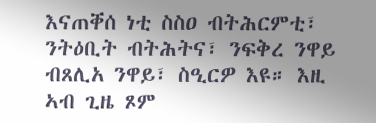እናጠቐሰ ነቲ ስስዐ ብትሕርምቲ፣ ንትዕቢት ብትሕትና፣ ንፍቅረ ንዋይ ብጸሊአ ንዋይ፣ ስዒርዎ እዩ። እዚ ኣብ ጊዜ ጾም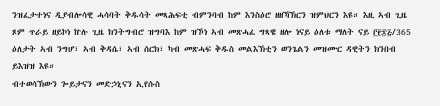ንዝፈታተነና ዲያብሎሳዊ ሓሳባት ቅዱሳት መጻሕፍቲ ብምንባብ ከም እንስዕሮ ዘዘኻኽርን ዝምህርን እዩ። እዚ ኣብ ጊዜ ጾም ጥራይ ዘይኮነ ኵሉ ጊዜ ክንትግብሮ ዝግባእ ከም ዝኾነ ኣብ መጽሓፈ ግጻዌ ዘሎ ነናይ ዕለቱ ማለት ናይ ፫፻፷፭/365 ዕለታት ኣብ ንግሆ፣ ኣብ ቅዳሴ፣ ኣብ ሰርክ፣ ካብ መጽሓፍ ቅዱስ መልእኽቲን ወንጌልን መዝሙር ዳዊትን ክንበብ ይእዝዝ እዩ።
ብተወሳኽውን ጐይታናን መድኃኒናን ኢየሱስ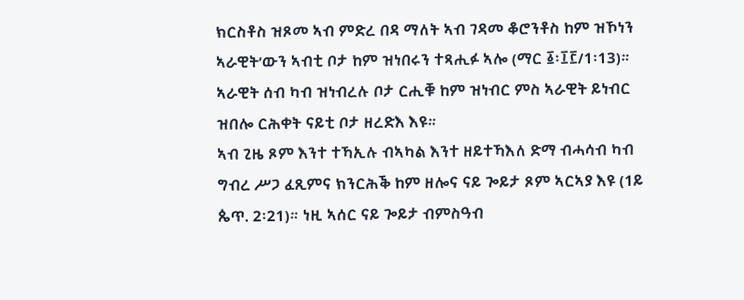ክርስቶስ ዝጾመ ኣብ ምድረ በዳ ማለት ኣብ ገዳመ ቆሮንቶስ ከም ዝኾነን ኣራዊት’ውን ኣብቲ ቦታ ከም ዝነበሩን ተጻሒፉ ኣሎ (ማር ፩፡፲፫/1፡13)። ኣራዊት ሰብ ካብ ዝነብረሉ ቦታ ርሒቑ ከም ዝነብር ምስ ኣራዊት ይነብር ዝበሎ ርሕቀት ናይቲ ቦታ ዘረድእ እዩ።
ኣብ ጊዜ ጾም እንተ ተኻኢሉ ብኣካል እንተ ዘይተኻእለ ድማ ብሓሳብ ካብ ግብረ ሥጋ ፈጺምና ክንርሕቕ ከም ዘሎና ናይ ጐይታ ጾም ኣርኣያ እዩ (1ይ ጴጥ. 2፡21)። ነዚ ኣሰር ናይ ጐይታ ብምስዓብ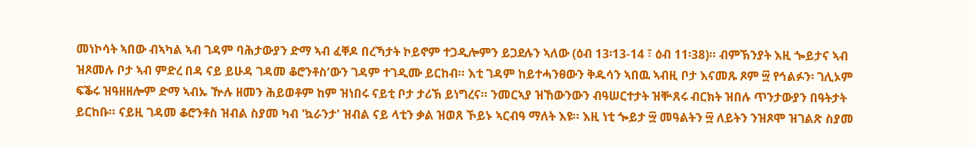መነኮሳት ኣበው ብኣካል ኣብ ገዳም ባሕታውያን ድማ ኣብ ፈቐዶ በረኻታት ኮይኖም ተጋዲሎምን ይጋደሉን ኣለው (ዕብ 13፡13-14 ፣ ዕብ 11፡38)። ብምኽንያት እዚ ጐይታና ኣብ ዝጾመሉ ቦታ ኣብ ምድረ በዳ ናይ ይሁዳ ገዳመ ቆሮንቶስ’ውን ገዳም ተገዲሙ ይርከብ። እቲ ገዳም ከይተሓንፀውን ቅዱሳን ኣበዉ ኣብዚ ቦታ እናመጹ ጾም ፵ የኅልፉን፡ ገሊኦም ፍቕሩ ዝዓዘዘሎም ድማ ኣብኡ ዅሉ ዘመን ሕይወቶም ከም ዝነበሩ ናይቲ ቦታ ታሪኽ ይነግረና። ንመርኣያ ዝኸውንውን ብዓሠርተታት ዝቝጸሩ ብርክት ዝበሉ ጥንታውያን በዓትታት ይርከቡ። ናይዚ ገዳመ ቆሮንቶስ ዝብል ስያመ ካብ 'ኳራንታ' ዝብል ናይ ላቲን ቃል ዝወጸ ኾይኑ ኣርብዓ ማለት እዩ። እዚ ነቲ ጐይታ ፵ መዓልትን ፵ ለይትን ንዝጾሞ ዝገልጽ ስያመ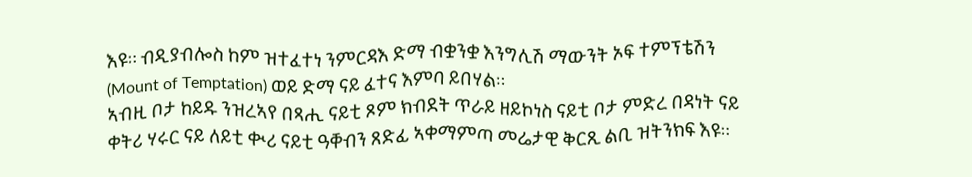እዩ። ብዲያብሎስ ከም ዝተፈተነ ንምርዳእ ድማ ብቋንቋ እንግሊሽ ማውንት ኦፍ ተምፕቴሽን (Mount of Temptation) ወይ ድማ ናይ ፈተና እምባ ይበሃል።
ኣብዚ ቦታ ከይዱ ንዝረኣየ በጻሒ ናይቲ ጾም ክብደት ጥራይ ዘይኮነስ ናይቲ ቦታ ምድረ በዳነት ናይ ቀትሪ ሃሩር ናይ ለይቲ ቊሪ ናይቲ ዓቐብን ጸድፊ ኣቀማምጣ መሬታዊ ቅርጺ ልቢ ዝትንክፍ እዩ።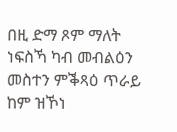በዚ ድማ ጾም ማለት ነፍስኻ ካብ መብልዕን መስተን ምቕጻዕ ጥራይ ከም ዝኾነ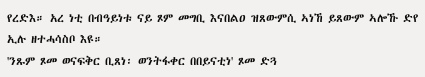የረድእ። አረ ነቲ በብዓይነቱ ናይ ጾም መግቢ እናበልዐ ዝጸውምሲ ኣነኸ ይጸውም ኣሎኹ ድየ ኢሉ ዘተሓሳስቦ እዩ።
'ንጹም ጾመ ወናፍቅር ቢጸነ፡ ወንትፋቀር በበይናቲነ' ጾመ ድጓ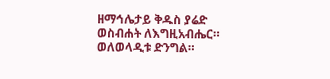ዘማኅሌታይ ቅዱስ ያሬድ
ወስብሐት ለእግዚአብሔር።
ወለወላዲቱ ድንግል።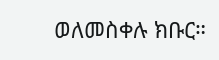ወለመስቀሉ ክቡር።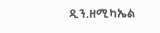ዲን.ዘሚካኤል